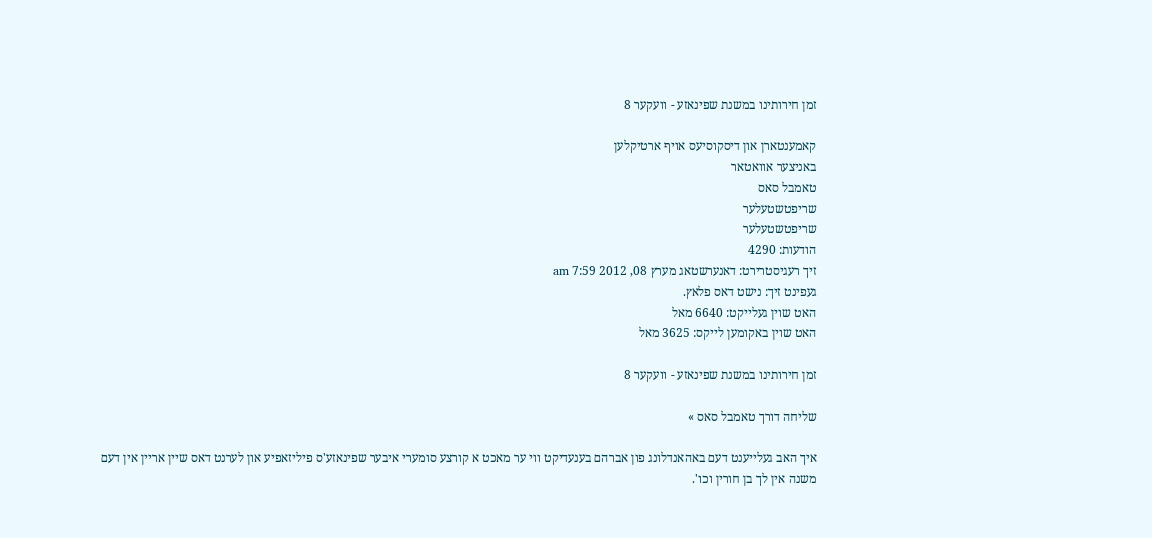זמן חירותינו במשנת שפינאזע - וועקער 8

קאמענטארן און דיסקוסיעס אויף ארטיקלען
באניצער אוואטאר
טאמבל סאס
שריפטשטעלער
שריפטשטעלער
הודעות: 4290
זיך רעגיסטרירט: דאנערשטאג מערץ 08, 2012 7:59 am
געפינט זיך: נישט דאס פלאץ.
האט שוין געלייקט: 6640 מאל
האט שוין באקומען לייקס: 3625 מאל

זמן חירותינו במשנת שפינאזע - וועקער 8

שליחה דורך טאמבל סאס »

איך האב געלייענט דעם באהאנדלונג פון אברהם בענעדיקט ווי ער מאכט א קורצע סומערי איבער שפינאזע'ס פיליזאפיע און לערנט דאס שיין אריין אין דעם משנה אין לך בן חורין וכו'.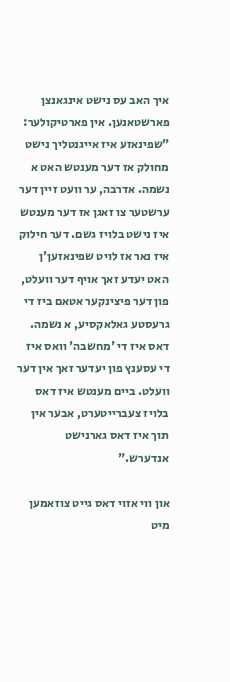איך האב עס נישט אינגאנצן פארשטאנען. אין פארטיקולער: "שפינאזע איז אייגנטליך נישט מחולק אז דער מענטש האט א נשמה. אדרבה, ער וועט זיין דער ערשטער צו זאגן אז דער מענטש איז נישט בלויז גשם. דער חילוק איז נאר אז לויט שפינאזען'ן האט יעדע זאך אויף דער וועלט, פון דער פיצינקער אטאם ביז די גרעסטע גאלאקסיע, א נשמה. דאס איז די 'מחשבה' וואס איז די עסענץ פון יעדער זאך אין דער וועלט. ביים מענטש איז דאס בלויז צעברייטערט, אבער אין תוך איז דאס גארנישט אנדערש."

און ווי אזוי דאס גייט צוזאמען מיט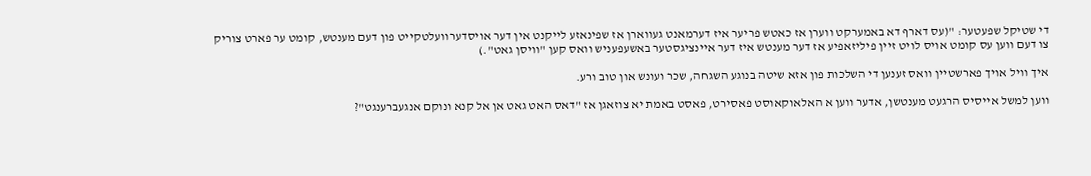די שטיקל שפעטער: "(עס דארף דא באמערקט ווערן אז כאטש פריער איז דערמאנט געווארן אז שפינאזע לייקנט אין דער אויסדערוועלטקייט פון דעם מענטש, קומט ער פארט צוריק צו דעם ווען עס קומט אויס לויט זיין פיליזאפיע אז דער מענטש איז דער איינציגסטער באשעפעניש וואס קען "וויסן גאט".)

איך וויל אויך פארשטיין וואס זענען די השלכות פון אזא שיטה בנוגע השגחה, שכר ועונש און טוב ורע.

ווען למשל אייסיס הרגעט מענטשן, אדער ווען א האלאוקאוסט פאסירט, פאסט באמת יא צוזאגן אז "דאס האט גאט אן אל קנא ונוקם אנגעברענגט"?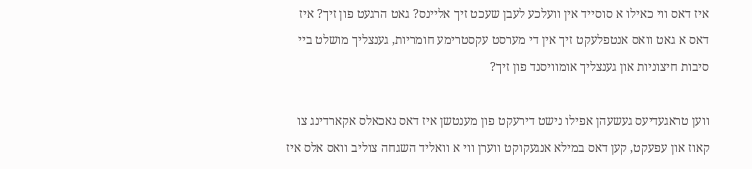איז דאס ווי כאילו א סוסייד אין וועלכע לעבן שעכט זיך אליינס? גאט הרגעט פון זיך? איז דאס א גאט וואס אנטפלעקט זיך אין די מערסט עקסטרימע חומריות, גענצליך מושלט ביי סיבות חיצוניות און גענצליך אומוויסנד פון זיך?

ווען טראגעדיעס געשעהן אפילו נישט דירעקט פון מענטשן איז דאס נאכאלס אקארדינג צו קאוז און עפעקט, קען דאס במילא אנגעקוקט ווערן ווי א וואליד השגחה צוליב וואס אלס איז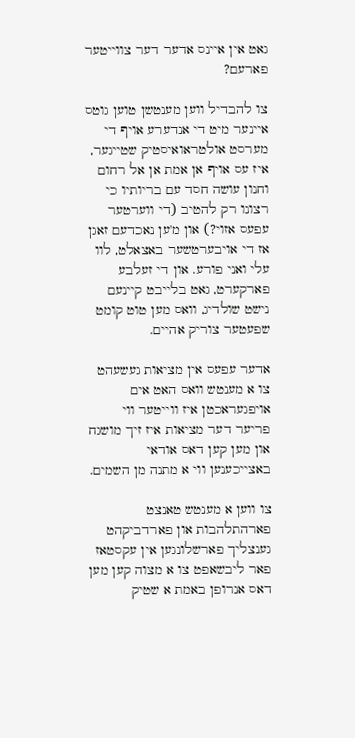גאט אין איינס אדער דער צווייטער פארעם?

צו להבדיל ווען מענטשן טוען גוטס איינער מיט די אנדערע אויף די מערסט אולטראואיסטיק שטייגער, איז עס אויף אן אמת אן אל רחום וחנון עושה חסד עם בריותיו כי רצונו רק להטיב (די ווערטער עפעס אזוי?) און מ'ען נאכדעם זאגן אז די אויבערטשער באצאלט, לוו עלי ואני פורע. און די זעלבע פארקערט, גאט בלייבט קיינעם נישט שולדיג, וואס מען טוט קומט שפעטער צוריק אהיים.

אדער עפעס אין מציאות געשעהט צו א מענטש וואס האט אים אויפגעראכטן איז ווייטער ווי פריער דער מציאות איז זיך מושגח און מען קען דאס אודאי באצייכענען ווי א מתנה מן השמים.

צו ווען א מענטש טאנצט פארהתלהבות און פארדביקהט גענצליך פארשלונגען אין עקסטאז פאר ליבשאפט צו א מצוה קען מען דאס אנרופן באמת א שטיק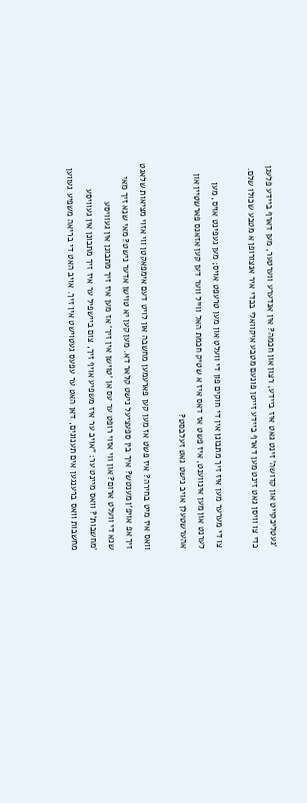'געטליכקייט און קדושה' זינט גאט איז ביידע, רצון און חכמה? אין אנדערע ווערטער, מען דארף ביידע פלעגן כדי צו וויסן גאט זינט מען דארף ביידע זייטן פונעם מטבע איקוואלי בכדי איר אנצורופן א מטבע שכולו שלם.

צו די מערער מען איז זיך מתבונן אין די חוקים פון די וועלט און מען טרעפט אויס; מען געפינט אויס, מען לערנט און מען אינווענט, איז פשט אז דאס איז א שטיק חכמת האל ווייל ווער דען קען אזאנס פארשטיין און אהערשטעלן אויב נישט גאט זעלבסט?

וואס איז מיט בחירה? איז פשט אז מען קען פארעמען מחשבה און לויט דעם אימפאקטן ווי אזוי מציאות שלאגט זיך אפ אויפ'ן מענטש? איך בין ספעציעל נישט קלאר דא. מען קען יא טוישן אדער נישט? מאי שנא זיך מאי שנא די וועלט ארום? און ווי אזוי רופט ער עס אן 'טוישן אין זיך' אז מען איז זיך מתבונן אין געוויסע 'מחשבות'? וואס מיינט ער: "אויב ער איז משפיע אויף זיך, צום ביישפיל ער איז זיך מתבונן אין געוויסע מחשבות וואס ברענגען אים תענוגים, דאן האט ער עפעס געטוישט אין זיך. אויב האט די בריאה משפיע געווען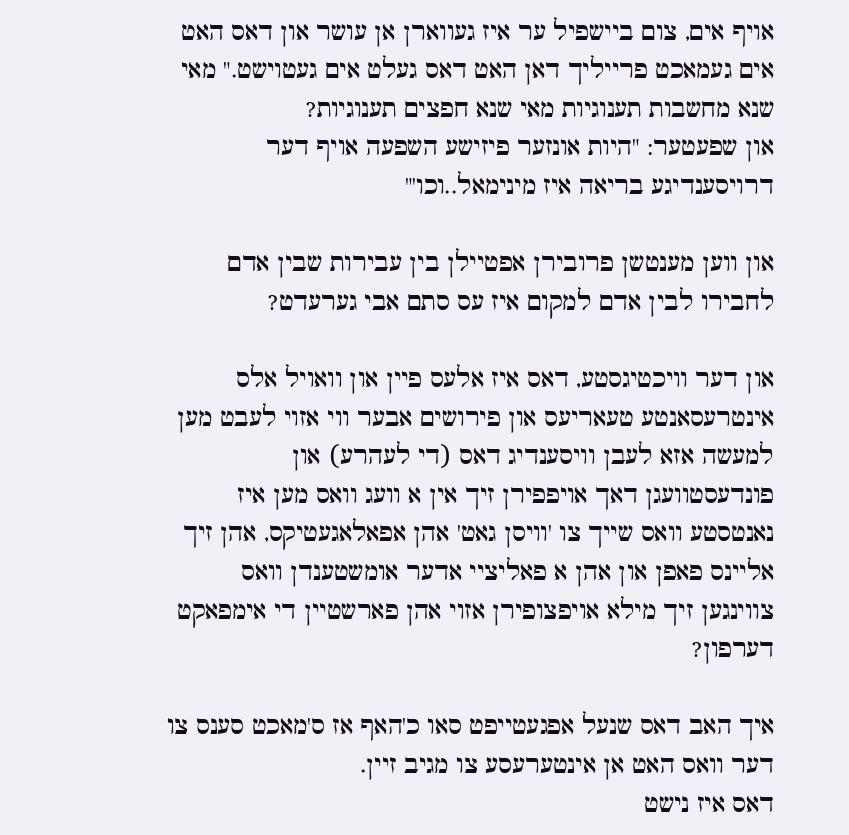אויף אים, צום ביישפיל ער איז געווארן אן עושר און דאס האט אים געמאכט פרייליך דאן האט דאס געלט אים געטוישט." מאי שנא מחשבות תענוגיות מאי שנא חפצים תענוגיות?
און שפעטער: "היות אונזער פיזישע השפעה אויף דער דרויסענדיגע בריאה איז מינימאל..וכו'"

און ווען מענטשן פרובירן אפטיילן בין עבירות שבין אדם לחבירו לבין אדם למקום איז עס סתם אבי גערעדט?

און דער וויכטיגסטע, דאס איז אלעס פיין און וואויל אלס אינטרעסאנטע טעאריעס און פירושים אבער ווי אזוי לעבט מען למעשה אזא לעבן וויסענדיג דאס (די לעהרע) און פונדעסטוועגן דאך אויפפירן זיך אין א וועג וואס מען איז נאנטסטע וואס שייך צו 'וויסן גאט' אהן אפאלאגעטיקס, אהן זיך אליינס פאפן און אהן א פאליציי אדער אומשטענדן וואס צווינגען זיך מילא אויפצופירן אזוי אהן פארשטיין די אימפאקט דערפון?

איך האב דאס שנעל אפגעטייפט סאו כ'האף אז ס'מאכט סענס צו דער וואס האט אן אינטערעסע צו מגיב זיין.
דאס איז נישט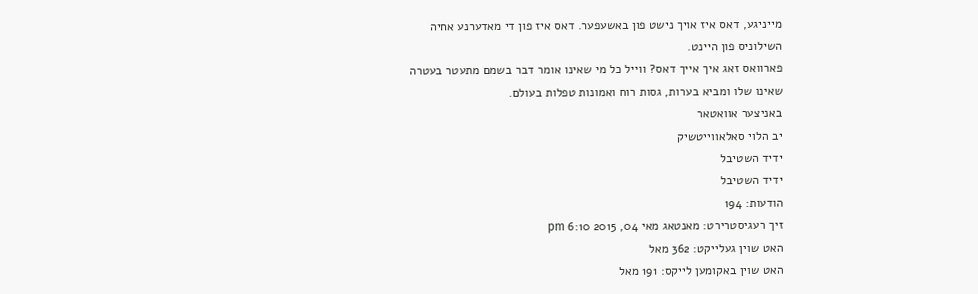מייניגע, דאס איז אויך נישט פון באשעפער. דאס איז פון די מאדערנע אחיה השילוניס פון היינט.
פארוואס זאג איך אייך דאס? ווייל כל מי שאינו אומר דבר בשמם מתעטר בעטרה שאינו שלו ומביא בערות, גסות רוח ואמונות טפלות בעולם.
באניצער אוואטאר
יב הלוי סאלאווייטשיק
ידיד השטיבל
ידיד השטיבל
הודעות: 194
זיך רעגיסטרירט: מאנטאג מאי 04, 2015 6:10 pm
האט שוין געלייקט: 362 מאל
האט שוין באקומען לייקס: 191 מאל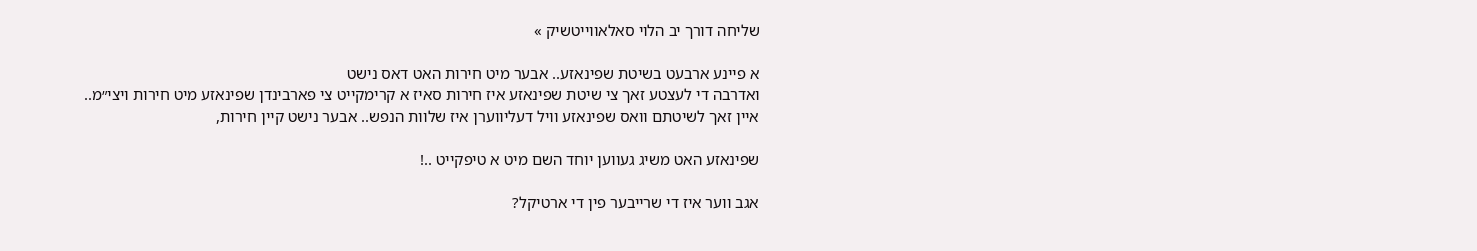שליחה דורך יב הלוי סאלאווייטשיק »

א פיינע ארבעט בשיטת שפינאזע.. אבער מיט חירות האט דאס נישט
ואדרבה די לעצטע זאך צי שיטת שפינאזע איז חירות סאיז א קרימקייט צי פארבינדן שפינאזע מיט חירות ויצי״מ..
איין זאך לשיטתם וואס שפינאזע וויל דעליווערן איז שלוות הנפש.. אבער נישט קיין חירות,

שפינאזע האט משיג געווען יוחד השם מיט א טיפקייט ..!

אגב ווער איז די שרייבער פין די ארטיקל?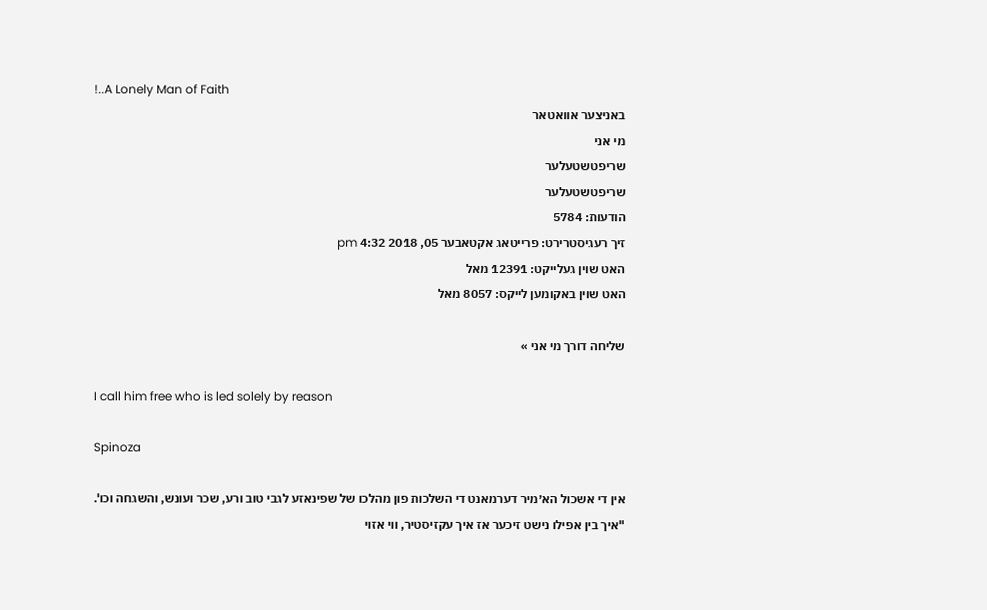!..A Lonely Man of Faith
באניצער אוואטאר
מי אני
שריפטשטעלער
שריפטשטעלער
הודעות: 5784
זיך רעגיסטרירט: פרייטאג אקטאבער 05, 2018 4:32 pm
האט שוין געלייקט: 12391 מאל
האט שוין באקומען לייקס: 8057 מאל

שליחה דורך מי אני »

I call him free who is led solely by reason

Spinoza

אין די אשכול הא׳מיר דערמאנט די השלכות פון מהלכו של שפינאזע לגבי טוב ורע, שכר ועונש, והשגחה וכו'.
"איך בין אפילו נישט זיכער אז איך עקזיסטיר, ווי אזוי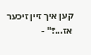קען איך זיין זיכער אז...?" -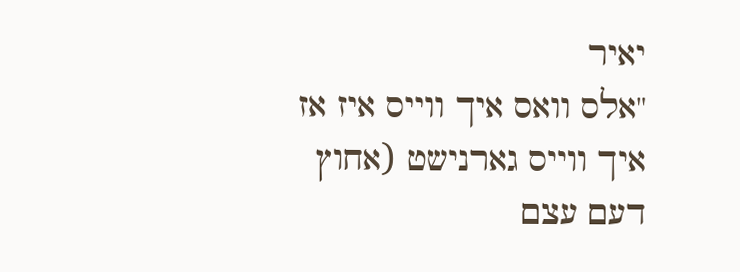יאיר
"אלס וואס איך ווייס איז אז איך ווייס גארנישט (אחוץ דעם עצם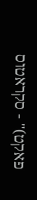פאקט)" - סקראטוס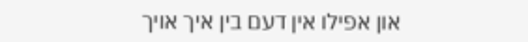און אפילו אין דעם בין איך אויך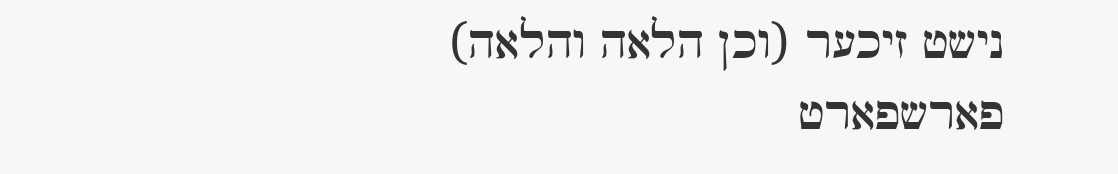נישט זיכער (וכן הלאה והלאה)
פארשפארט